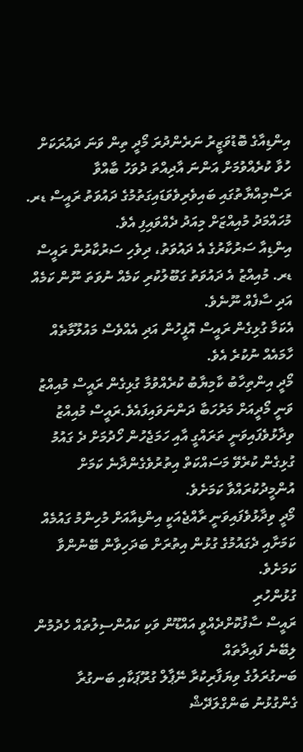އިންޑިއާގެ ބޮޑުވަޒީރު ނަރެންދުރަ މޯދީ ތިން ވަނަ ދައުރަކަށް ހުވާ ކުރެއްވުމަށް އަންނަ އާދިއްތަ ދުވަހު ބާއްވާ ރަސްމިއްޔާތުގައި ބައިވެރިވެވަޑައިގަތުމުގެ ދައުވަތު ރައީސް ޑރ. މުހައްމަދު މުއިއްޒަށް މިއަދު ދެއްވައިފި އެވެ.
އިންޑިއާ ސަރުކާރުގެ އެ ދައުވަތު، ދިވެހި ސަރުކާރުން ރައީސް ޑރ. މުއިއްޒު އެ ދައުވަތު ގަބޫލުކުރި ކަމެއް ނުވަތަ ނޫން ކަމެއް އަދި ސާފެއް ނޫނެވެ.
އެކަމާ ގުޅިގެން ރައީސް އޮފީހުން އަދި އެއްވެސް މައުލޫމާތެއް ހާމައެއް ނުކުރެ އެވެ.
މޯދީ އިންތިހާބު ކާމިޔާބު ކުރެއްވުމާ ގުޅިގެން ރައީސް މުއިއްޒު ވަނީ މޯދީއަށް މަރުހަބާ ދަންނަވައިފައެވެ.ރައީސް މުއިއްޒު ވިދާޅުވެފައިވަނީ ތަރައްގީ އާއި ހަމަޖެހުން ހޯދުމަށް ދެ ގައުމު ގުޅިގެން ކުރެވޭ މަސައްކަތް އިތުރުވެގެންދާނެ ކަމަށް އުންމީދުކުރައްވާ ކަމަށެވެ.
މޯދީ ވިދާޅުވެފައިވަނީ ރާއްޖެއަކީ އިންޑިއާއަށް މުހިންމު ގައުމެއް ކަމަށާއި ދެގައުމުގެ ގުޅުން އިތުރަށް ބަދަހިވާން ބޭނުންވާ ކަމަށެވެ.
ގުޅުންހުރި
ރައީސް ސާފުކޮށްދެއްވީ އައްޑޫން ވަކި ކައުންސިލުތައް ހެދުމުން ލިބޭނެ ފައިދާތައް
ބަނގުރަލުގެ ވިޔަފާރިކުރާ ނޭޕާލް ގުރޫޕަކާއި ބަނގުރާ ގެންގުޅުނު ބަންގްލަދޭޝް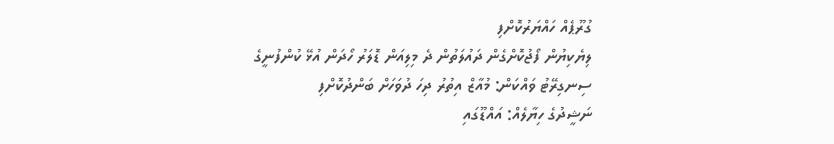ގުރޫޕެއް ހައްޔަރުކޮށްފި
ލިޔެކިޔުން ފޯޖުކޮށްގެން ދައުލަތުން ދެ މިލިއަން ޑޮލަރު ހޯދަން އުޅޭ ކުންފުނީގެ
ސިނގިރޭޓު ވައްކަން: މުއާޒް އިތުރު ދިހަ ދުވަހަށް ބަންދުކޮށްފި
ނަޝީދުގެ ހިޔާލެއް: އައްޑޫގައި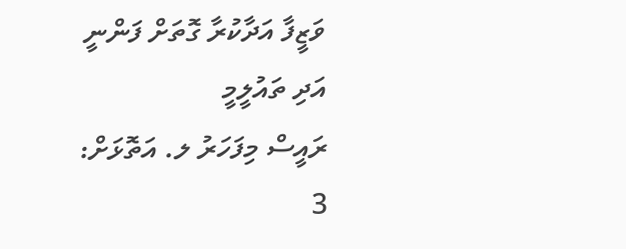ވަޒީފާ އަދާކުރާ ގޮތަށް ފަންނީ އަދި ތައުލީމީ
ރައީސް މިފަހަރު ލ. އަތޮޅަށް: 3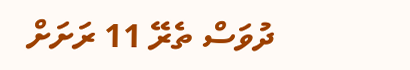ދުވަސް ތެރޭ 11 ރަށަށް